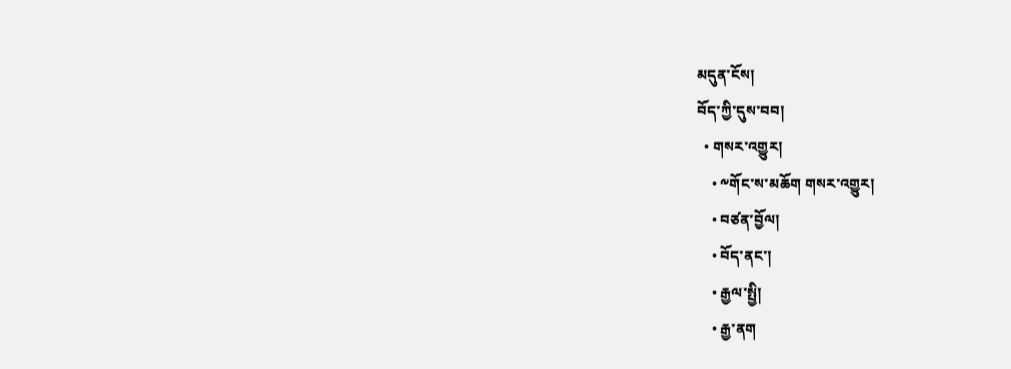མདུན་ངོས།
བོད་ཀྱི་དུས་བབ།
  • གསར་འགྱུར།
    • ༸གོང་ས་མཆོག གསར་འགྱུར།
    • བཙན་བྱོལ།
    • བོད་ནང་།
    • རྒྱལ་སྤྱི།
    • རྒྱ་ནག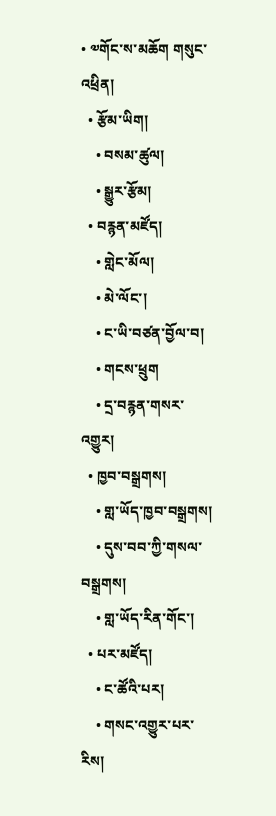• ༧གོང་ས་མཆོག གསུང་འཕྲིན།
  • རྩོམ་ཡིག།
    • བསམ་ཚུལ།
    • སྒྱུར་རྩོམ།
  • བརྙན་མཛོད།
    • གླེང་མོལ།
    • མེ་ལོང་།
    • ང་ཡི་བཙན་བྱོལ་བ།
    • གངས་ཕྲུག
    • དྲ་བརྙན་གསར་འགྱུར།
  • ཁྱབ་བསྒྲགས།
    • གླ་ཡོད་ཁྱབ་བསྒྲགས།
    • དུས་བབ་ཀྱི་གསལ་བསྒྲགས།
    • གླ་ཡོད་རིན་གོང་།
  • པར་མཛོད།
    • ང་ཚོའི་པར།
    • གསང་འགྱུར་པར་རིས།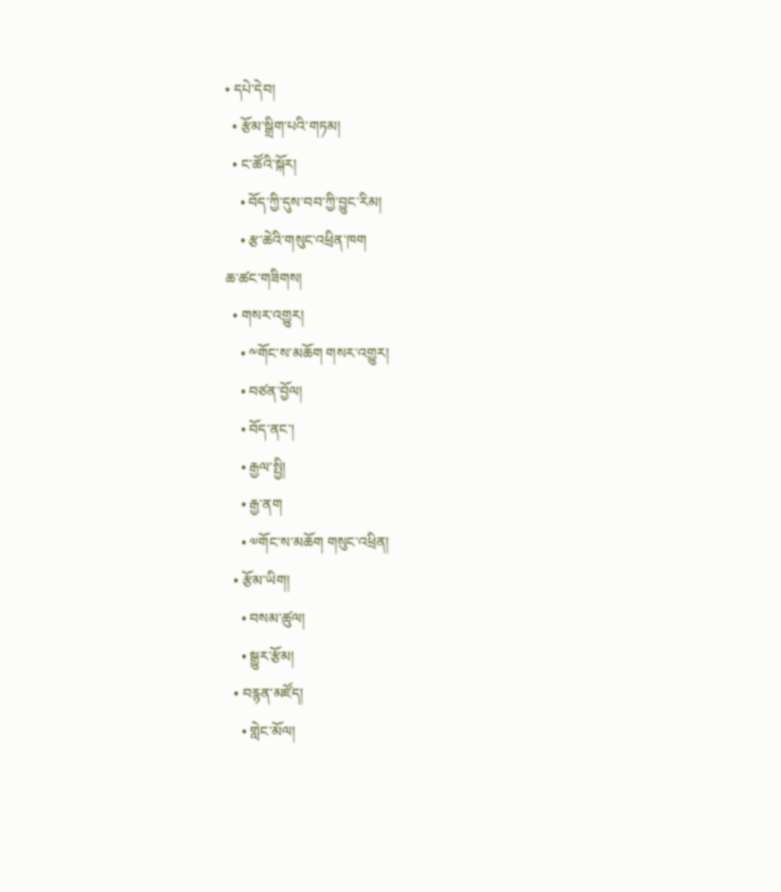• དཔེ་དེབ།
  • རྩོམ་སྒྲིག་པའི་གཏམ།
  • ང་ཚོའི་སྐོར།
    • བོད་ཀྱི་དུས་བབ་ཀྱི་བྱུང་རིམ།
    • རྩ་ཆེའི་གསུང་འཕྲིན་ཁག
ཆ་ཚང་གཟིགས།
  • གསར་འགྱུར།
    • ༸གོང་ས་མཆོག གསར་འགྱུར།
    • བཙན་བྱོལ།
    • བོད་ནང་།
    • རྒྱལ་སྤྱི།
    • རྒྱ་ནག
    • ༧གོང་ས་མཆོག གསུང་འཕྲིན།
  • རྩོམ་ཡིག།
    • བསམ་ཚུལ།
    • སྒྱུར་རྩོམ།
  • བརྙན་མཛོད།
    • གླེང་མོལ།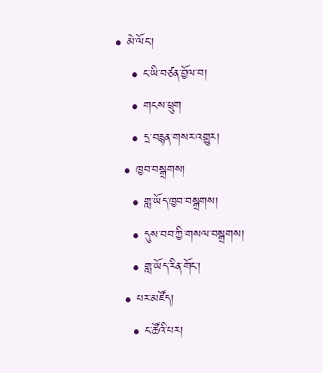• མེ་ལོང་།
    • ང་ཡི་བཙན་བྱོལ་བ།
    • གངས་ཕྲུག
    • དྲ་བརྙན་གསར་འགྱུར།
  • ཁྱབ་བསྒྲགས།
    • གླ་ཡོད་ཁྱབ་བསྒྲགས།
    • དུས་བབ་ཀྱི་གསལ་བསྒྲགས།
    • གླ་ཡོད་རིན་གོང་།
  • པར་མཛོད།
    • ང་ཚོའི་པར།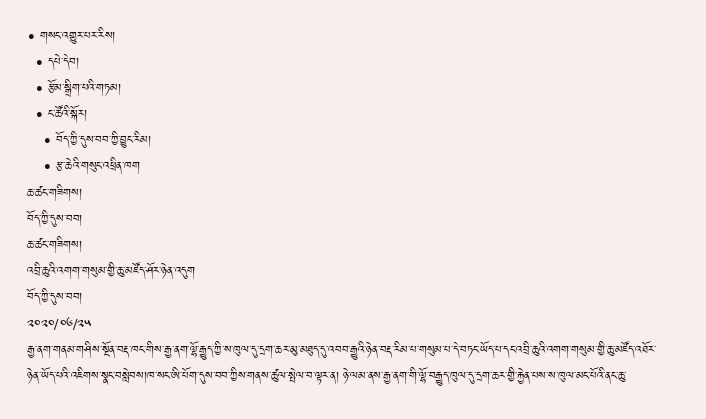• གསང་འགྱུར་པར་རིས།
  • དཔེ་དེབ།
  • རྩོམ་སྒྲིག་པའི་གཏམ།
  • ང་ཚོའི་སྐོར།
    • བོད་ཀྱི་དུས་བབ་ཀྱི་བྱུང་རིམ།
    • རྩ་ཆེའི་གསུང་འཕྲིན་ཁག
ཆ་ཚང་གཟིགས།
བོད་ཀྱི་དུས་བབ།
ཆ་ཚང་གཟིགས།
འབྲི་ཆུའི་འགག་གསུམ་གྱི་ཆུ་མཛོད་ཤོར་ཉེན་འདུག
བོད་ཀྱི་དུས་བབ།
༢༠༢༠/༠༦/༢༥
རྒྱ་ནག་གནམ་གཤིས་སྔོན་བརྡ་ཁང་གིས་རྒྱ་ནག་ལྷོ་རྒྱུད་ཀྱི་ས་ཁུལ་དུ་དྲག་ཆར་མུ་མཐུད་དུ་འབབ་རྒྱུའི་ཉེན་བརྡ་རིམ་པ་གསུམ་པ་དེ་བཏང་ཡོད་པ་དང་འབྲི་ཆུའི་འགག་གསུམ་གྱི་ཆུ་མཛོད་འཐོར་ཉེན་ཡོད་པའི་འཇིགས་སྣང་བསླེབས།ཁ་སང་ཨི་པོག་དུས་བབ་ཀྱིས་གནས་ཚུལ་སྤེལ་བ་ལྟར་ན། ཉེ་ལམ་ནས་རྒྱ་ནག་གི་ལྷོ་བརྒྱུད་ཁུལ་དུ་དྲག་ཆར་གྱི་རྐྱེན་པས་ས་ཁུལ་མང་པོའི་ནང་ཆུ་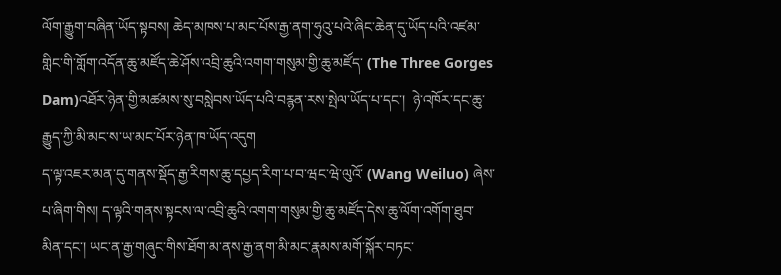ལོག་རྒྱུག་བཞིན་ཡོད་སྟབས། ཆེད་མཁས་པ་མང་པོས་རྒྱ་ནག་ཧུའུ་པའེ་ཞིང་ཆེན་དུ་ཡོད་པའི་འཛམ་གླིང་གི་གློག་འདོན་ཆུ་མཛོད་ཆེ་ཤོས་འབྲི་ཆུའི་འགག་གསུམ་གྱི་ཆུ་མཛོད་ (The Three Gorges Dam)འཐོར་ཉེན་གྱི་མཚམས་སུ་བསླེབས་ཡོད་པའི་བརྙན་རས་སྤེལ་ཡོད་པ་དང་།  ཉེ་འཁོར་དང་ཆུ་རྒྱུད་ཀྱི་མི་མང་ས་ཡ་མང་པོར་ཉེན་ཁ་ཡོད་འདུག
ད་ལྟ་འཇར་མན་དུ་གནས་སྡོད་རྒྱ་རིགས་ཆུ་དཔྱད་རིག་པ་བ་ཝང་ཝེ་ལུའོ་ (Wang Weiluo) ཞེས་པ་ཞིག་གིས། ད་ལྟའི་གནས་སྟངས་ལ་འབྲི་ཆུའི་འགག་གསུམ་གྱི་ཆུ་མཛོད་དེས་ཆུ་ལོག་འགོག་ཐུབ་མིན་དང་། ཡང་ན་རྒྱ་གཞུང་གིས་ཐོག་མ་ནས་རྒྱ་ནག་མི་མང་རྣམས་མགོ་སྐོར་བཏང་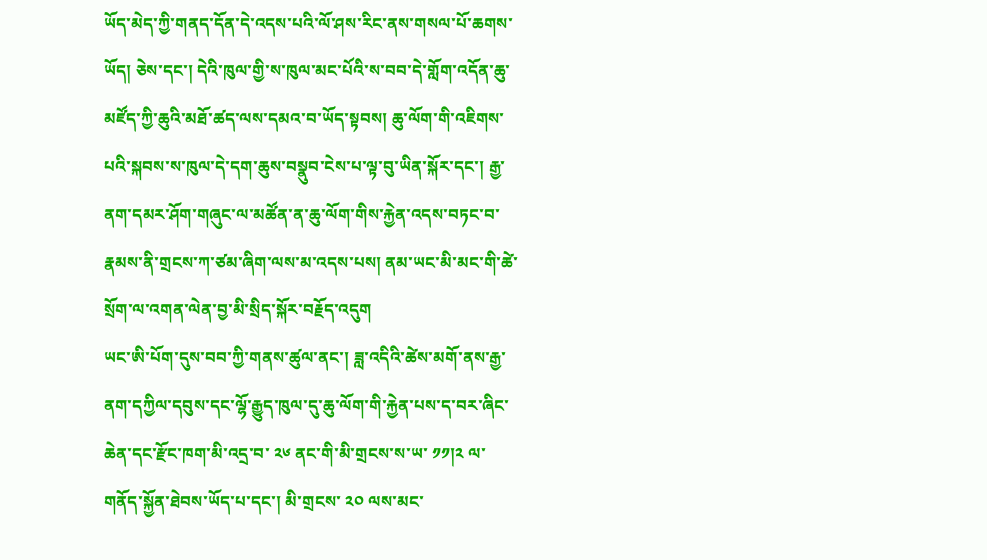ཡོད་མེད་ཀྱི་གནད་དོན་དེ་འདས་པའི་ལོ་ཤས་རིང་ནས་གསལ་པོ་ཆགས་ཡོད། ཅེས་དང་། དེའི་ཁུལ་གྱི་ས་ཁུལ་མང་པོའི་ས་བབ་དེ་གློག་འདོན་ཆུ་མཛོད་ཀྱི་ཆུའི་མཐོ་ཚད་ལས་དམའ་བ་ཡོད་སྟབས། ཆུ་ལོག་གི་འཇིགས་པའི་སྐབས་ས་ཁུལ་དེ་དག་ཆུས་བསྣུབ་ངེས་པ་ལྟ་བུ་ཡིན་སྐོར་དང་། རྒྱ་ནག་དམར་ཤོག་གཞུང་ལ་མཚོན་ན་ཆུ་ལོག་གིས་རྐྱེན་འདས་བཏང་བ་རྣམས་ནི་གྲངས་ཀ་ཙམ་ཞིག་ལས་མ་འདས་པས། ནམ་ཡང་མི་མང་གི་ཚེ་སྲོག་ལ་འགན་ལེན་བྱ་མི་སྲིད་སྐོར་བརྗོད་འདུག
ཡང་ཨི་པོག་དུས་བབ་ཀྱི་གནས་ཚུལ་ནང་། ཟླ་འདིའི་ཚེས་མགོ་ནས་རྒྱ་ནག་དཀྱིལ་དབུས་དང་ལྷོ་རྒྱུད་ཁུལ་དུ་ཆུ་ལོག་གི་རྐྱེན་པས་ད་བར་ཞིང་ཆེན་དང་རྫོང་ཁག་མི་འདྲ་བ་ ༢༦ ནང་གི་མི་གྲངས་ས་ཡ་ ༡༡།༢ ལ་གནོད་སྐྱོན་ཐེབས་ཡོད་པ་དང་། མི་གྲངས་ ༢༠ ལས་མང་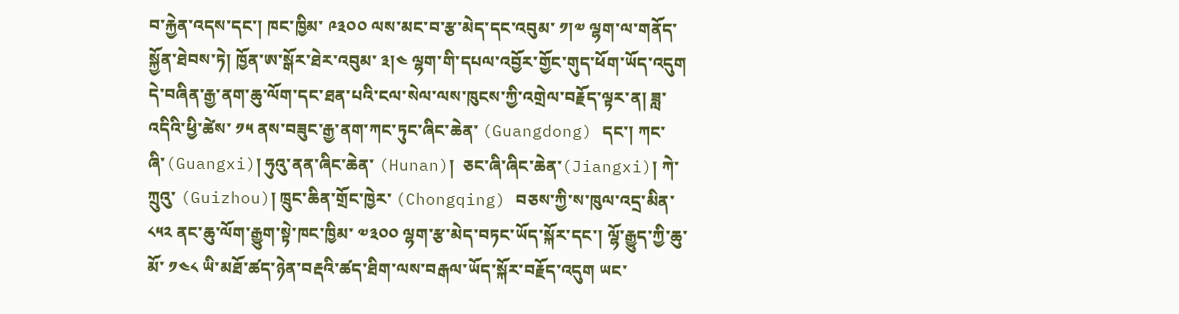བ་རྐྱེན་འདས་དང་། ཁང་ཁྱིམ་ ༩༣༠༠ ལས་མང་བ་རྩ་མེད་དང་འབུམ་ ༡།༧ ལྷག་ལ་གནོད་སྐྱོན་ཐེབས་ཏེ། ཁྱོན་ཨ་སྒོར་ཐེར་འབུམ་ ༣།༤ ལྷག་གི་དཔལ་འབྱོར་གྱོང་གུད་ཕོག་ཡོད་འདུག
དེ་བཞིན་རྒྱ་ནག་ཆུ་ལོག་དང་ཐན་པའི་ངལ་སེལ་ལས་ཁུངས་ཀྱི་འགྲེལ་བརྗོད་ལྟར་ན། ཟླ་འདིའི་ཕྱི་ཚེས་ ༡༥ ནས་བཟུང་རྒྱ་ནག་ཀང་ཏུང་ཞིང་ཆེན་ (Guangdong) དང་། ཀང་ཞི་(Guangxi)། ཧུའུ་ནན་ཞིང་ཆེན་ (Hunan)།  ཅང་ཞི་ཞིང་ཆེན་(Jiangxi)། ཀེ་ཀྲུའུ་ (Guizhou)། ཁྲུང་ཆིན་གྲོང་ཁྱེར་ (Chongqing) བཅས་ཀྱི་ས་ཁུལ་འདྲ་མིན་ ༨༥༢ ནང་ཆུ་ལོག་རྒྱུག་སྟེ་ཁང་ཁྱིམ་ ༧༣༠༠ ལྷག་རྩ་མེད་བཏང་ཡོད་སྐོར་དང་། ལྷོ་རྒྱུད་ཀྱི་ཆུ་མོ་ ༡༤༨ ཡི་མཐོ་ཚད་ཉེན་བརྡའི་ཚད་ཐིག་ལས་བརྒལ་ཡོད་སྐོར་བརྗོད་འདུག ཡང་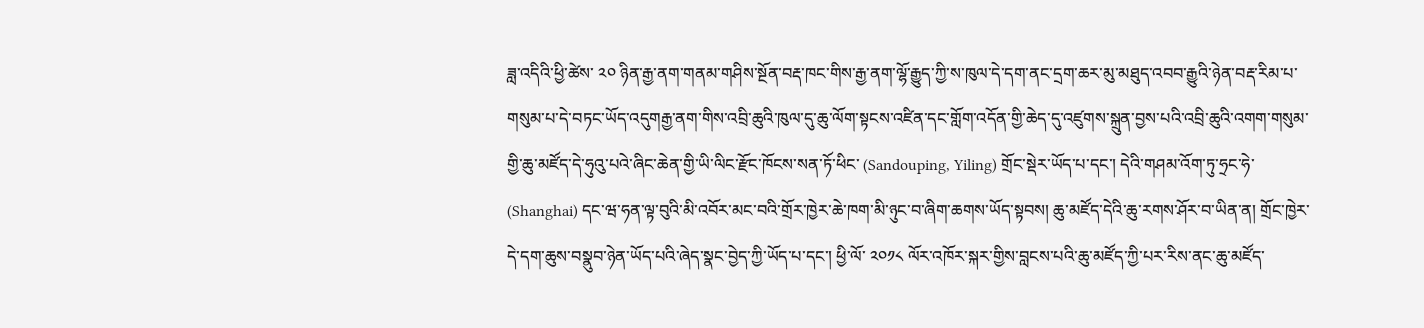ཟླ་འདིའི་ཕྱི་ཚེས་ ༢༠ ཉིན་རྒྱ་ནག་གནམ་གཤིས་སྔོན་བརྡ་ཁང་གིས་རྒྱ་ནག་ལྷོ་རྒྱུད་ཀྱི་ས་ཁུལ་དེ་དག་ནང་དྲག་ཆར་མུ་མཐུད་འབབ་རྒྱུའི་ཉེན་བརྡ་རིམ་པ་གསུམ་པ་དེ་བཏང་ཡོད་འདུགརྒྱ་ནག་གིས་འབྲི་ཆུའི་ཁུལ་དུ་ཆུ་ལོག་སྟངས་འཛིན་དང་གློག་འདོན་གྱི་ཆེད་དུ་འཛུགས་སྐྲུན་བྱས་པའི་འབྲི་ཆུའི་འགག་གསུམ་གྱི་ཆུ་མཛོད་དེ་ཧུའུ་པའེ་ཞིང་ཆེན་གྱི་ཡི་ལིང་རྫོང་ཁོངས་སན་ཏོ་ཕིང་ (Sandouping, Yiling) གྲོང་སྡེར་ཡོད་པ་དང་། དེའི་གཤམ་འོག་ཏུ་ཧྲང་ཧེ་ (Shanghai) དང་ཝ་ཧན་ལྟ་བུའི་མི་འབོར་མང་བའི་གྲོར་ཁྱེར་ཆེ་ཁག་མི་ཉུང་བ་ཞིག་ཆགས་ཡོད་སྟབས། ཆུ་མཛོད་དེའི་ཆུ་རགས་ཤོར་བ་ཡིན་ན། གྲོང་ཁྱེར་དེ་དག་ཆུས་བསྣུབ་ཉེན་ཡོད་པའི་ཞེད་སྣང་བྱེད་ཀྱི་ཡོད་པ་དང་། ཕྱི་ལོ་ ༢༠༡༨ ལོར་འཁོར་སྐར་གྱིས་བླངས་པའི་ཆུ་མཛོད་ཀྱི་པར་རིས་ནང་ཆུ་མཛོད་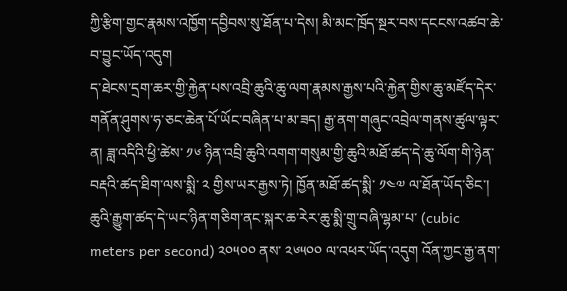ཀྱི་རྩིག་གྱང་རྣམས་འཁྱོག་དབྱིབས་སུ་ཐོན་པ་དེས། མི་མང་ཁྲོད་སྔར་བས་དངངས་འཚབ་ཆེ་བ་བྱུང་ཡོད་འདུག
ད་ཐེངས་དྲག་ཆར་གྱི་རྐྱེན་པས་འབྲི་ཆུའི་ཆུ་ལག་རྣམས་རྒྱས་པའི་རྐྱེན་གྱིས་ཆུ་མཛོད་དེར་གནོན་ཤུགས་ཧ་ཅང་ཆེན་པོ་ཡོང་བཞིན་པ་མ་ཟད། རྒྱ་ནག་གཞུང་འབྲེལ་གནས་ཚུལ་ལྟར་ན། ཟླ་འདིའི་ཕྱི་ཚེས་ ༡༦ ཉིན་འབྲི་ཆུའི་འགག་གསུམ་གྱི་ཆུའི་མཐོ་ཚད་དེ་ཆུ་ལོག་གི་ཉེན་བརྡའི་ཚད་ཐིག་ལས་སྨི་ ༢ གྱིས་ཡར་རྒྱས་ཏེ། ཁྱོན་མཐོ་ཚད་སྨི་ ༡༤༧ ལ་ཐོན་ཡོད་ཅིང་། ཆུའི་རྒྱུག་ཚད་དེ་ཡང་ཉིན་གཅིག་ནང་སྐར་ཆ་རེར་ཆུ་སྨི་གྲུ་བཞི་ལྷམ་པ་ (cubic meters per second) ༢༠༥༠༠ ནས་ ༢༦༥༠༠ ལ་འཕར་ཡོད་འདུག འོན་ཀྱང་རྒྱ་ནག་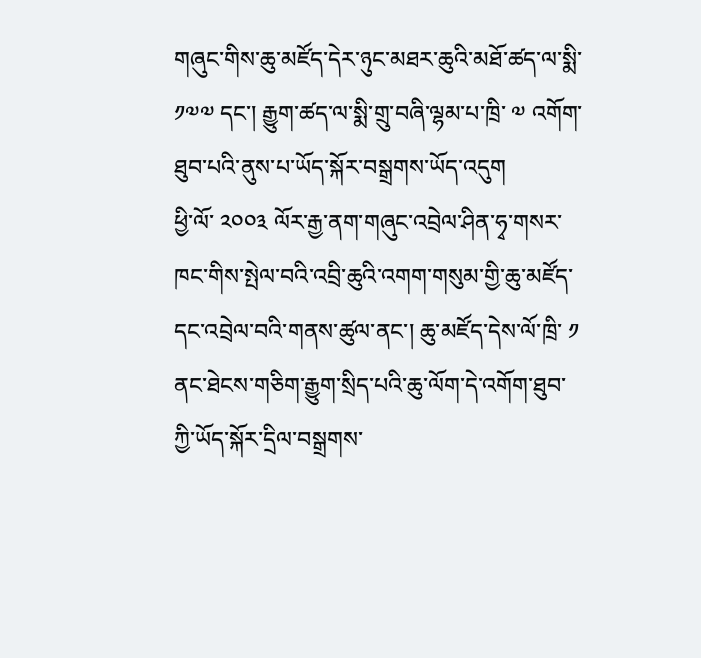གཞུང་གིས་ཆུ་མཛོད་དེར་ཉུང་མཐར་ཆུའི་མཐོ་ཚད་ལ་སྨི་ ༡༧༧ དང་། རྒྱུག་ཚད་ལ་སྨི་གྲུ་བཞི་ལྷམ་པ་ཁྲི་ ༧ འགོག་ཐུབ་པའི་ནུས་པ་ཡོད་སྐོར་བསྒྲགས་ཡོད་འདུག
ཕྱི་ལོ་ ༢༠༠༣ ལོར་རྒྱ་ནག་གཞུང་འབྲེལ་ཤིན་ཧྭ་གསར་ཁང་གིས་སྤེལ་བའི་འབྲི་ཆུའི་འགག་གསུམ་གྱི་ཆུ་མཛོད་དང་འབྲེལ་བའི་གནས་ཚུལ་ནང་། ཆུ་མཛོད་དེས་ལོ་ཁྲི་ ༡ ནང་ཐེངས་གཅིག་རྒྱུག་སྲིད་པའི་ཆུ་ལོག་དེ་འགོག་ཐུབ་ཀྱི་ཡོད་སྐོར་དྲིལ་བསྒྲགས་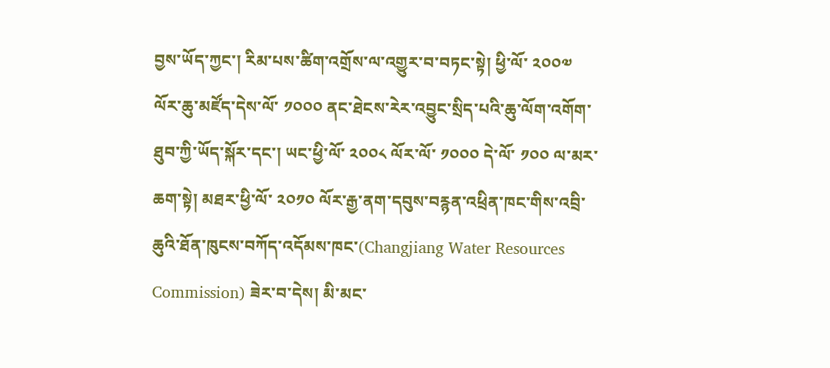བྱས་ཡོད་ཀྱང་། རིམ་པས་ཚིག་འགྲོས་ལ་འགྱུར་བ་བཏང་སྟེ། ཕྱི་ལོ་ ༢༠༠༧ ལོར་ཆུ་མཛོད་དེས་ལོ་ ༡༠༠༠ ནང་ཐེངས་རེར་འབྱུང་སྲིད་པའི་ཆུ་ལོག་འགོག་ཐུབ་ཀྱི་ཡོད་སྐོར་དང་། ཡང་ཕྱི་ལོ་ ༢༠༠༨ ལོར་ལོ་ ༡༠༠༠ དེ་ལོ་ ༡༠༠ ལ་མར་ཆག་སྟེ། མཐར་ཕྱི་ལོ་ ༢༠༡༠ ལོར་རྒྱ་ནག་དབུས་བརྙན་འཕྲིན་ཁང་གིས་འབྲི་ཆུའི་ཐོན་ཁུངས་བཀོད་འདོམས་ཁང་(Changjiang Water Resources Commission) ཟེར་བ་དེས། མི་མང་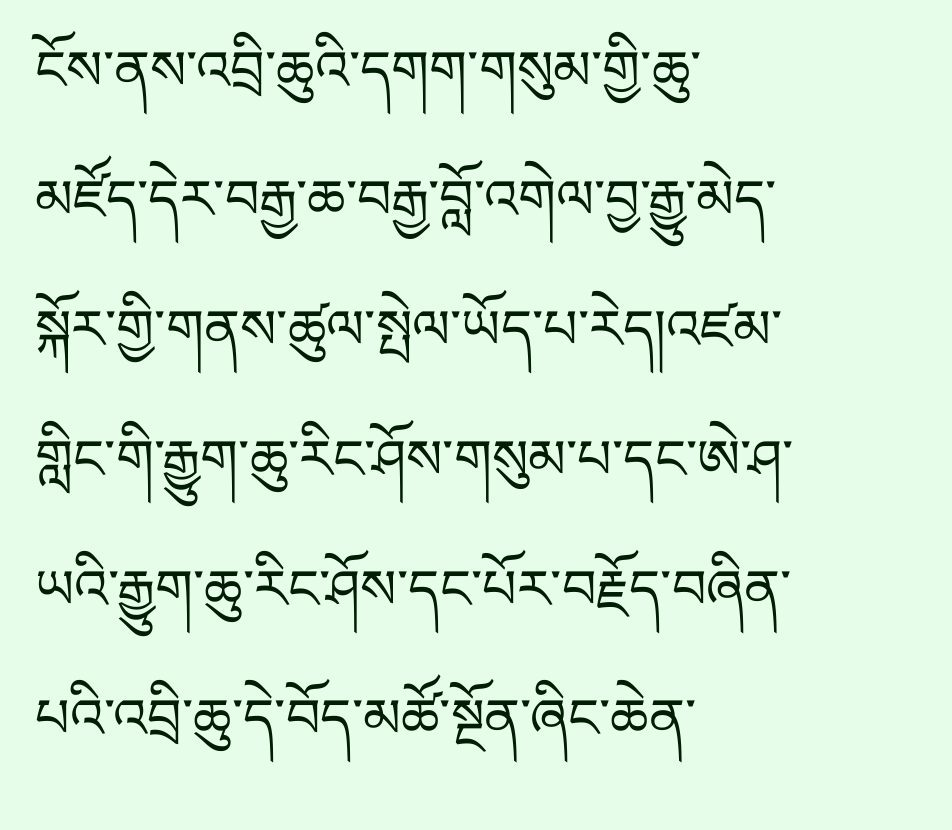ངོས་ནས་འབྲི་ཆུའི་དགག་གསུམ་གྱི་ཆུ་མཛོད་དེར་བརྒྱ་ཆ་བརྒྱ་བློ་འགེལ་བྱ་རྒྱུ་མེད་སྐོར་གྱི་གནས་ཚུལ་སྤེལ་ཡོད་པ་རེད།འཛམ་གླིང་གི་རྒྱུག་ཆུ་རིང་ཤོས་གསུམ་པ་དང་ཨེ་ཤ་ཡའི་རྒྱུག་ཆུ་རིང་ཤོས་དང་པོར་བརྗོད་བཞིན་པའི་འབྲི་ཆུ་དེ་བོད་མཚོ་སྔོན་ཞིང་ཆེན་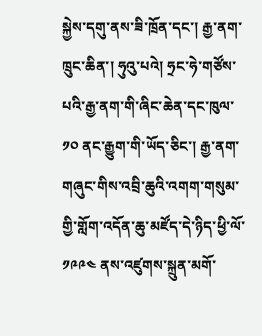སྐྱེས་དགུ་ནས་ཟི་ཁྲོན་དང་། རྒྱ་ནག་ཁྲུང་ཆིན་། ཧུའུ་པའེ། ཧྲང་ཧེ་གཙོས་པའི་རྒྱ་ནག་གི་ཞིང་ཆེན་དང་ཁུལ་ ༡༠ ནང་རྒྱུག་གི་ཡོད་ཅིང་། རྒྱ་ནག་གཞུང་གིས་འབྲི་ཆུའི་འགག་གསུམ་གྱི་གློག་འདོན་ཆུ་མཛོད་དེ་ཉིད་ཕྱི་ལོ་ ༡༩༩༤ ནས་འཛུགས་སྐྲུན་མགོ་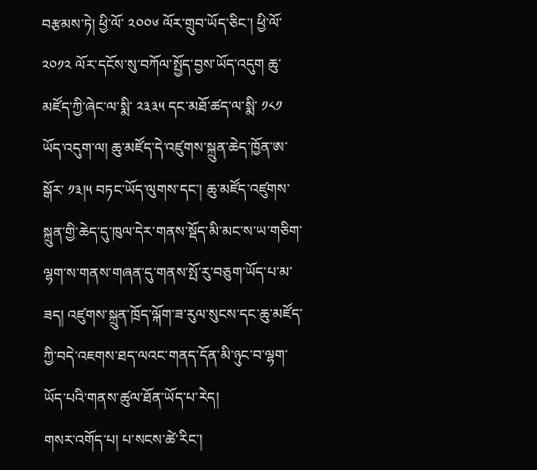བརྩམས་ཏེ། ཕྱི་ལོ་ ༢༠༠༦ ལོར་གྲུབ་ཡོད་ཅིང་། ཕྱི་ལོ་ ༢༠༡༢ ལོར་དངོས་སུ་བཀོལ་སྤྱོད་བྱས་ཡོད་འདུག ཆུ་མཛོད་ཀྱི་ཞེང་ལ་སྨི་ ༢༣༣༥ དང་མཐོ་ཚད་ལ་སྨི་ ༡༨༡ ཡོད་འདུག་ལ། ཆུ་མཛོད་དེ་འཛུགས་སྐྲུན་ཆེད་ཁྱོན་ཨ་སྒོར་ ༡༣།༥ བཏང་ཡོད་ལུགས་དང་། ཆུ་མཛོད་འཛུགས་སྐྲུན་གྱི་ཆེད་དུ་ཁུལ་དེར་གནས་སྡོད་མི་མང་ས་ཡ་གཅིག་ལྷག་ས་གནས་གཞན་དུ་གནས་སྤོ་རུ་བཅུག་ཡོད་པ་མ་ཟད། འཛུགས་སྐྲུན་ཁྲོད་ལྐོག་ཟ་རུལ་སུངས་དང་ཆུ་མཛོད་ཀྱི་བདེ་འཇགས་ཐད་ལའང་གནད་དོན་མི་ཉུང་བ་ལྷག་ཡོད་པའི་གནས་ཚུལ་ཐོན་ཡོད་པ་རེད།
གསར་འགོད་པ། པ་སངས་ཚེ་རིང་།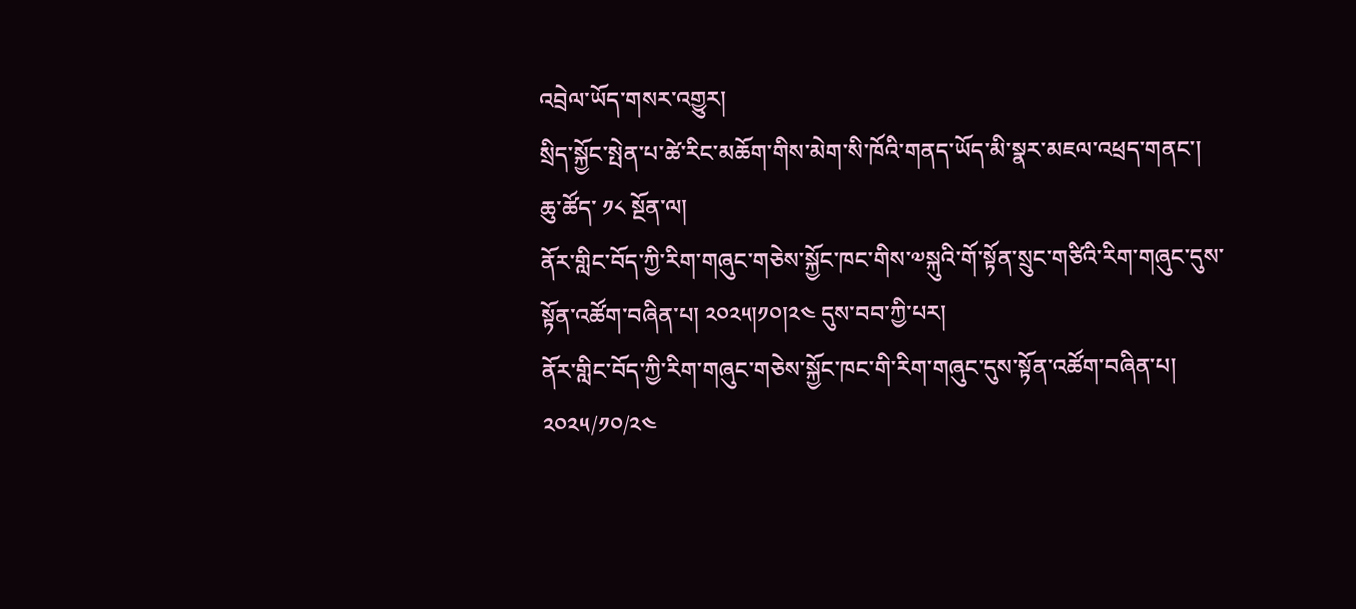འབྲེལ་ཡོད་གསར་འགྱུར།
སྲིད་སྐྱོང་སྤེན་པ་ཚེ་རིང་མཆོག་གིས་མེག་སི་ཁོའི་གནད་ཡོད་མི་སྣར་མཇལ་འཕྲད་གནང་།
ཆུ་ཚོད་ ༡༨ སྔོན་ལ།
ནོར་གླིང་བོད་ཀྱི་རིག་གཞུང་གཅེས་སྐྱོང་ཁང་གིས་༧སྐུའི་གོ་སྟོན་སྲུང་གཙིའི་རིག་གཞུང་དུས་སྟོན་འཚོག་བཞིན་པ། ༢༠༢༥།༡༠།༢༤ དུས་བབ་ཀྱི་པར།
ནོར་གླིང་བོད་ཀྱི་རིག་གཞུང་གཅེས་སྐྱོང་ཁང་གི་རིག་གཞུང་དུས་སྟོན་འཚོག་བཞིན་པ།
༢༠༢༥/༡༠/༢༤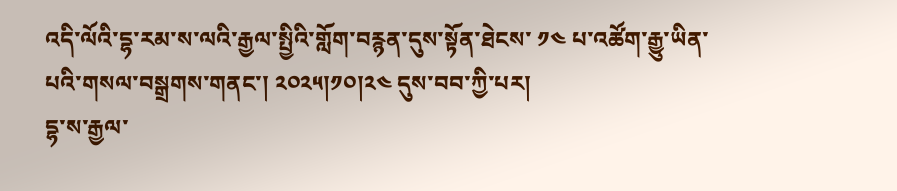འདི་ལོའི་དྷ་རམ་ས་ལའི་རྒྱལ་སྤྱིའི་གློག་བརྙན་དུས་སྟོན་ཐེངས་ ༡༤ པ་འཚོག་རྒྱུ་ཡིན་པའི་གསལ་བསྒྲགས་གནང་། ༢༠༢༥།༡༠།༢༤ དུས་བབ་ཀྱི་པར།
དྷ་ས་རྒྱལ་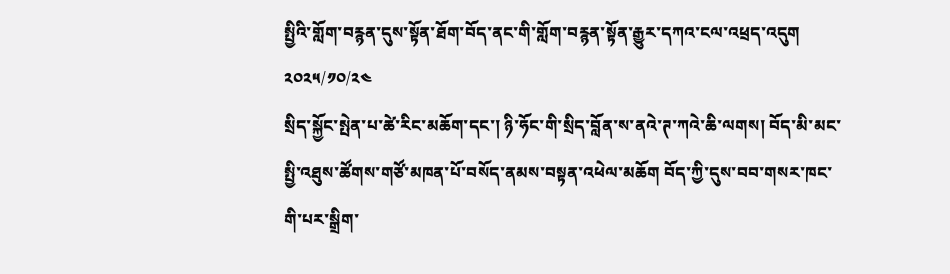སྤྱིའི་གློག་བརྙན་དུས་སྟོན་ཐོག་བོད་ནང་གི་གློག་བརྙན་སྟོན་རྒྱུར་དཀའ་ངལ་འཕྲད་འདུག
༢༠༢༥/༡༠/༢༤
སྲིད་སྐྱོང་སྤེན་པ་ཚེ་རིང་མཆོག་དང་། ཉི་ཧོང་གི་སྲིད་བློན་ས་ནའེ་ཊ་ཀའེ་ཆི་ལགས། བོད་མི་མང་སྤྱི་འཐུས་ཚོགས་གཙོ་མཁན་པོ་བསོད་ནམས་བསྟན་འཕེལ་མཆོག བོད་ཀྱི་དུས་བབ་གསར་ཁང་གི་པར་སྒྲིག་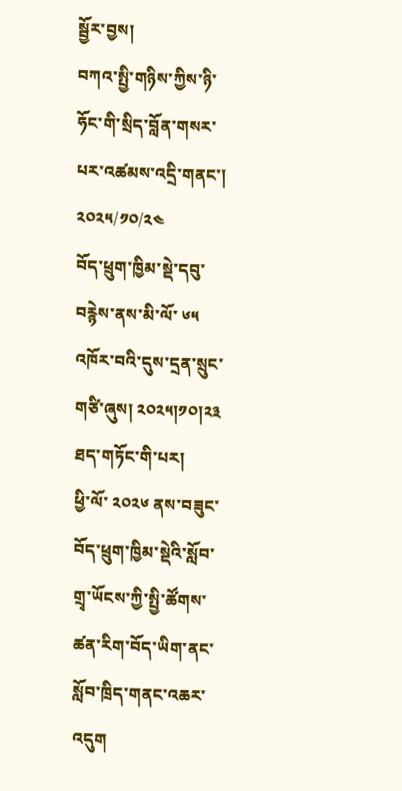སྦྱོར་བྱས།
བཀའ་སྤྱི་གཉིས་ཀྱིས་ཉི་ཧོང་གི་སྲིད་བློན་གསར་པར་འཚམས་འདྲི་གནང་།
༢༠༢༥/༡༠/༢༤
བོད་ཕྲུག་ཁྱིམ་སྡེ་དབུ་བརྙེས་ནས་མི་ལོ་ ༦༥ འཁོར་བའི་དུས་དྲན་སྲུང་གཙི་ཞུས། ༢༠༢༥།༡༠།༢༣ ཐད་གཏོང་གི་པར།
ཕྱི་ལོ་ ༢༠༢༦ ནས་བཟུང་བོད་ཕྲུག་ཁྱིམ་སྡེའི་སློབ་གྲྭ་ཡོངས་ཀྱི་སྤྱི་ཚོགས་ཚན་རིག་བོད་ཡིག་ནང་སློབ་ཁྲིད་གནང་འཆར་འདུག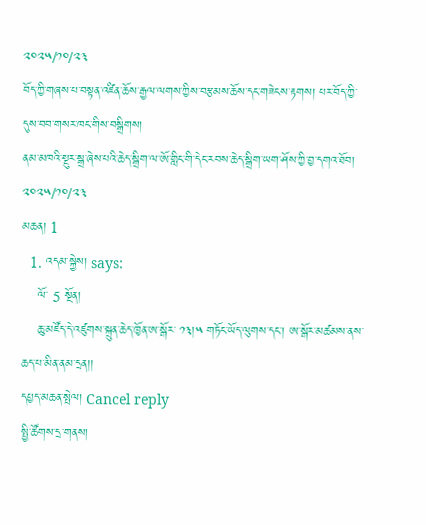༢༠༢༥/༡༠/༢༣
བོད་ཀྱི་གཞས་པ་བསྟན་འཛིན་ཆོས་རྒྱལ་ལགས་ཀྱིས་བརྩམས་ཆོས་དང་གཟེངས་རྟགས། པར་བོད་ཀྱི་དུས་བབ་གསར་ཁང་གིས་བསྒྲིགས།
ནམ་མཁའི་སྔུར་སྒྲ་ཞེས་པའི་ཆེད་སྒྲིག་ལ་ཨོ་གླིང་གི་དེང་རབས་ཆེད་སྒྲིག་ཡག་ཤོས་ཀྱི་བྱ་དགའ་ཐོབ།
༢༠༢༥/༡༠/༢༣
མཆན། 1
  1. འདམ་སྐྱེས། says:
    ལོ་ 5 སྔོན།
    ཆུ་མཛོད་དེ་འཛུགས་སྐྲུན་ཆེད་ཁྱོན་ཨ་སྒོར་ ༡༣།༥ གཏོང་ཡོད་ལུགས་དང་། ཨ་སྒོར་མཚམས་ནས་ཆད་པ་མིན་ནམ་དྲན།།
དཔྱད་མཆན་སྤེལ། Cancel reply
སྤྱི་ཚོགས་དྲ་གནས།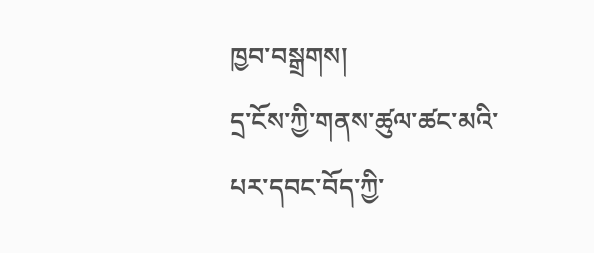ཁྱབ་བསྒྲགས།
དྲ་ངོས་ཀྱི་གནས་ཚུལ་ཚང་མའི་པར་དབང་བོད་ཀྱི་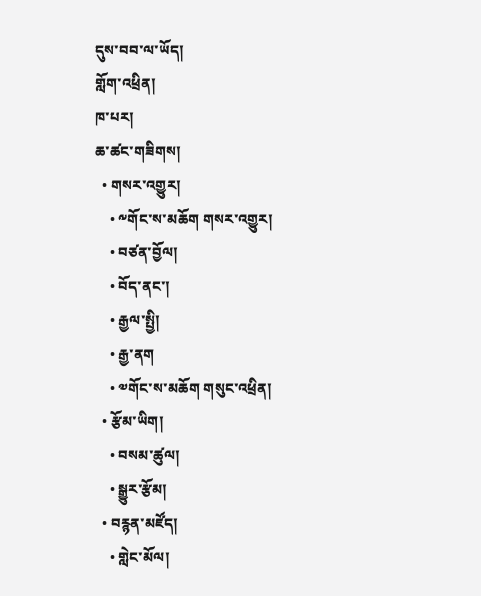དུས་བབ་ལ་ཡོད།
གློག་འཕྲིན།
ཁ་པར།
ཆ་ཚང་གཟིགས།
  • གསར་འགྱུར།
    • ༸གོང་ས་མཆོག གསར་འགྱུར།
    • བཙན་བྱོལ།
    • བོད་ནང་།
    • རྒྱལ་སྤྱི།
    • རྒྱ་ནག
    • ༧གོང་ས་མཆོག གསུང་འཕྲིན།
  • རྩོམ་ཡིག།
    • བསམ་ཚུལ།
    • སྒྱུར་རྩོམ།
  • བརྙན་མཛོད།
    • གླེང་མོལ།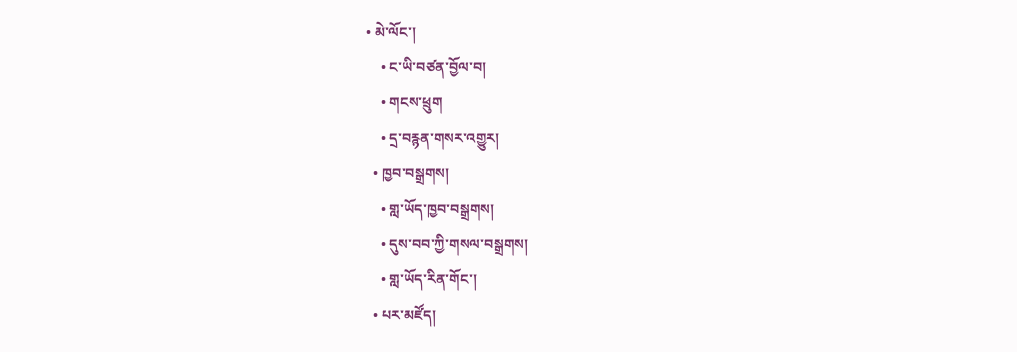• མེ་ལོང་།
    • ང་ཡི་བཙན་བྱོལ་བ།
    • གངས་ཕྲུག
    • དྲ་བརྙན་གསར་འགྱུར།
  • ཁྱབ་བསྒྲགས།
    • གླ་ཡོད་ཁྱབ་བསྒྲགས།
    • དུས་བབ་ཀྱི་གསལ་བསྒྲགས།
    • གླ་ཡོད་རིན་གོང་།
  • པར་མཛོད།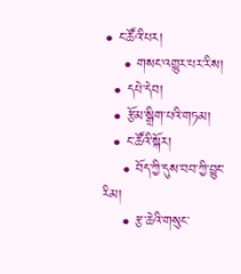• ང་ཚོའི་པར།
    • གསང་འགྱུར་པར་རིས།
  • དཔེ་དེབ།
  • རྩོམ་སྒྲིག་པའི་གཏམ།
  • ང་ཚོའི་སྐོར།
    • བོད་ཀྱི་དུས་བབ་ཀྱི་བྱུང་རིམ།
    • རྩ་ཆེའི་གསུང་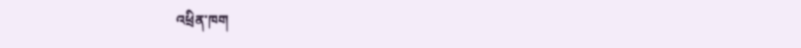འཕྲིན་ཁག